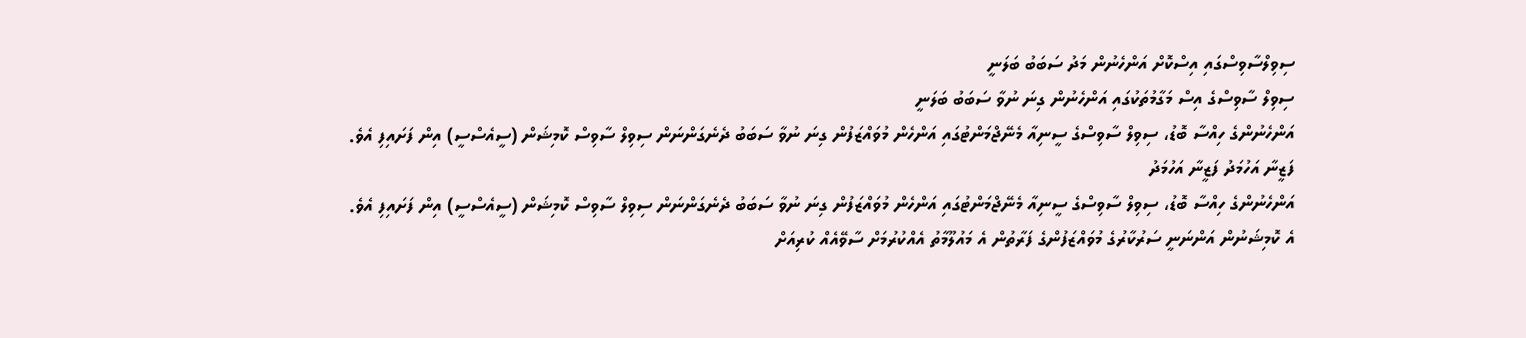ސިވިލްސާވިސްގައި އިސްކޮށް އަންހެނުން މަދު ސަބަބު ބަލަނީ
ސިވިލް ސާވިސްގެ އިސް މަގާމުތަކުގައި އަންހެނުން ގިނަ ނުވާ ސަބަބު ބަލަނީ
އަންހެނުންގެ ހިއްސާ ބޮޑު، ސިވިލް ސާވިސްގެ ސީނިއާ މެނޭޖްމަންޓުގައި އަންހެން މުވައްޒަފުން ގިނަ ނުވާ ސަބަބު ދެނެގަންނަން ސިވިލް ސާވިސް ކޮމިޝަން (ސީއެސްސީ) އިން ފަށައިފި އެވެ.
ފަޒީނާ އަހުމަދު ފަޒީނާ އަހުމަދު
އަންހެނުންގެ ހިއްސާ ބޮޑު، ސިވިލް ސާވިސްގެ ސީނިއާ މެނޭޖްމަންޓުގައި އަންހެން މުވައްޒަފުން ގިނަ ނުވާ ސަބަބު ދެނެގަންނަން ސިވިލް ސާވިސް ކޮމިޝަން (ސީއެސްސީ) އިން ފަށައިފި އެވެ.
އެ ކޮމިޝަނުން އަންނަނީ ސަރުކާރުގެ މުވައްޒަފުންގެ ފަރާތުން އެ މައުލޫމާތު އެއްކުރުމަށް ސާވޭއެއް ކުރިއަށް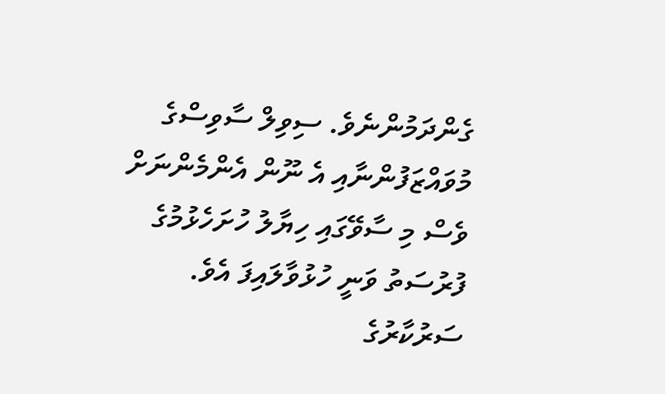ގެންދަމުންނެވެ. ސިވިލް ސާވިސްގެ މުވައްޒަފުންނާއި އެ ނޫން އެންމެންނަށް ވެސް މި ސާވޭގައި ހިޔާލު ހުށަހެޅުމުގެ ފުރުސަތު ވަނީ ހުޅުވާލައިފަ އެވެ.
ސަރުކާރުގެ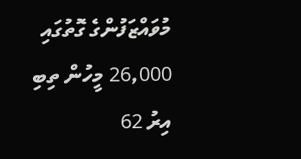މުވައްޒަފުންގެ ގޮތުގައި 26,000 މީހުން ތިބި އިރު 62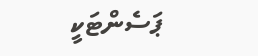ޕަސެންޓަކީ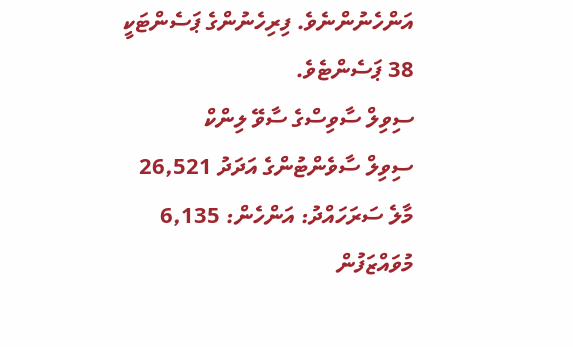އަންހެނުންނެވެ. ފިރިހެނުންގެ ޕަސެންޓަކީ 38 ޕަސެންޓެވެ.
ސިވިލް ސާވިސްގެ ސާވޭ ލިންކް
ސިވިލް ސާވެންޓުންގެ އަދަދު 26,521
މާލެ ސަރަހައްދު: އަންހެން: 6,135 މުވައްޒަފުން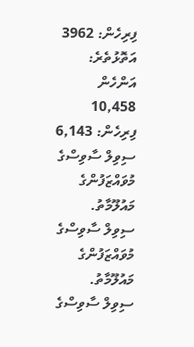ފިރިހެން: 3962
އަތޮޅުތެރެ: އަންހެން 10,458
ފިރިހެން: 6,143
ސިވިލް ސާވިސްގެ މުވައްޒަފުންގެ މައުލޫމާތު.
ސިވިލް ސާވިސްގެ މުވައްޒަފުންގެ މައުލޫމާތު.
ސިވިލް ސާވިސްގެ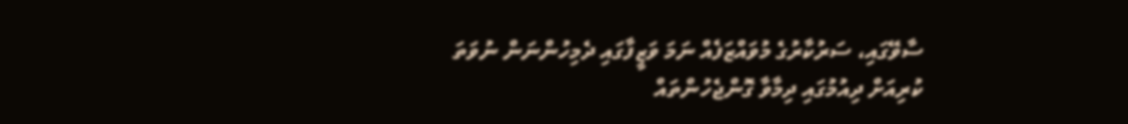ސާވޭގައި، ސަރުކާރުގެ މުވައްޒަފެއް ނަމަ ވަޒީފާގައި ދެމިހުންނަން ނުވަތަ ކުރިއަށް ދިއުމުގައި ދިމާވާ ގޮންޖެހުންތައް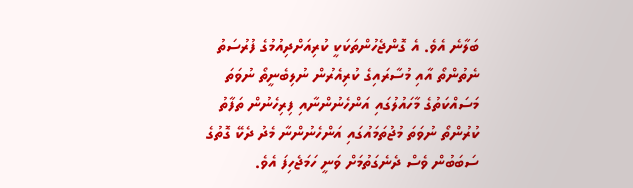ބަލާނެ އެވެ. އެ ގޮންޖެހުންތަކަކީ ކުރިއަށްދިއުމުގެ ފުރުސަތު ނެތުންތޯ އާއި މުސާރައިގެ ކުރިއެރުން ނުލިބެނީތޯ ނުވަތަ މަސައްކަތުގެ މާހައުލުގައި އަންހެނުންނާއި ފިރިހެނުން ތަފާތު ކުރުންތޯ ނުވަތަ މުޖުތަމައުގައި އަންހެނުންނާ މެދު ދެކޭ ގޮތުގެ ސަބަބުން ވެސް ދެނެގަތުމަށް ވަނީ ހަމަޖެހިފަ އެވެ.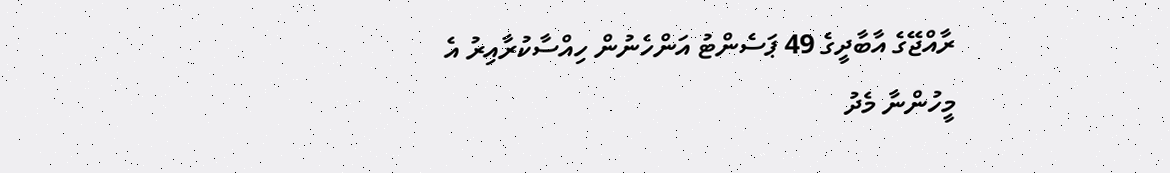ރާއްޖޭގެ އާބާދީގެ 49 ޕަސެންޓު އަންހެނުން ހިއްސާކުރާއިރު އެ މީހުންނާ މެދު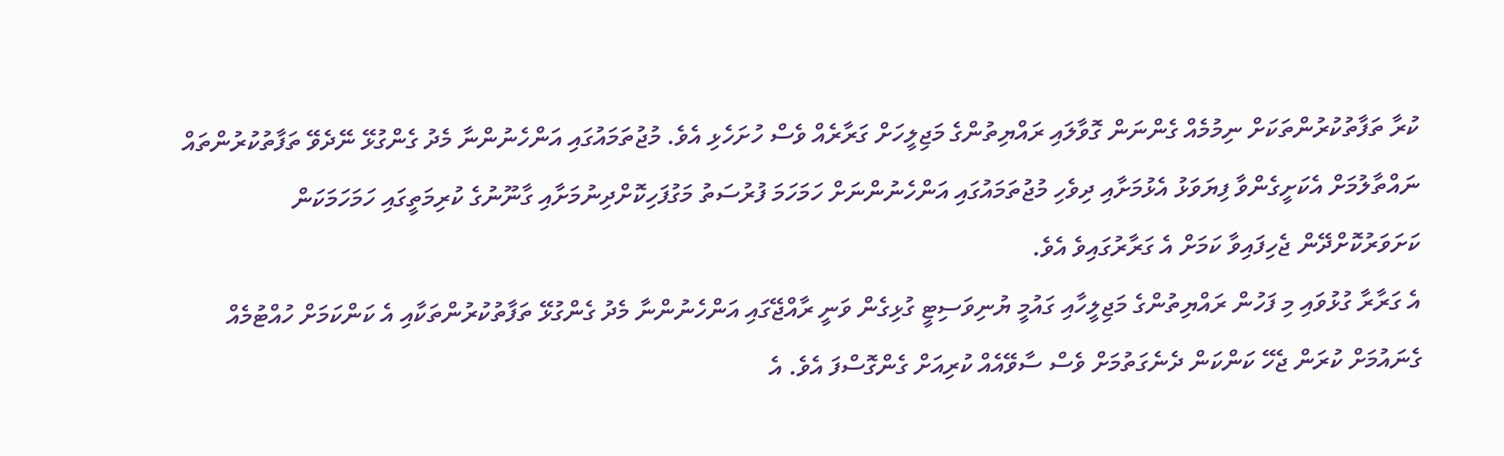ކުރާ ތަފާތުކުރުންތަކަށް ނިމުމެއް ގެންނަން ގޮވާލައި ރައްޔިތުންގެ މަޖިލީހަށް ގަރާރެއް ވެސް ހުށަހެޅި އެވެ. މުޖުތަމައުގައި އަންހެނުންނާ މެދު ގެންގުޅޭ ނޭދެވޭ ތަފާތުކުރުންތައް ނައްތާލުމަށް އެކަށީގެންވާ ފިޔަވަޅު އެޅުމަށާއި ދިވެހި މުޖުތަމައުގައި އަންހެނުންނަށް ހަމަހަމަ ފުރުސަތު މަގުފަހިކޮށްދިނުމަށާއި ގާނޫނުގެ ކުރިމަތީގައި ހަމަހަމަކަން ކަށަވަރުކޮށްދޭން ޖެހިފައިވާ ކަމަށް އެ ގަރާރުގައިވެ އެވެ.
އެ ގަރާރާ ގުޅުވައި މި ފަހުން ރައްޔިތުންގެ މަޖިލީހާއި ގައުމީ ޔުނިވަސިޓީ ގުޅިގެން ވަނީ ރާއްޖޭގައި އަންހެނުންނާ މެދު ގެންގުޅޭ ތަފާތުކުރުންތަކާއި އެ ކަންކަމަށް ހުއްޓުމެއް ގެނައުމަށް ކުރަން ޖެހޭ ކަންކަން ދެނެގަތުމަށް ވެސް ސާވޭއެއް ކުރިއަށް ގެންގޮސްފަ އެވެ. އެ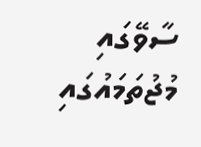ސާވޭގައި މުޖުތަމައުގައި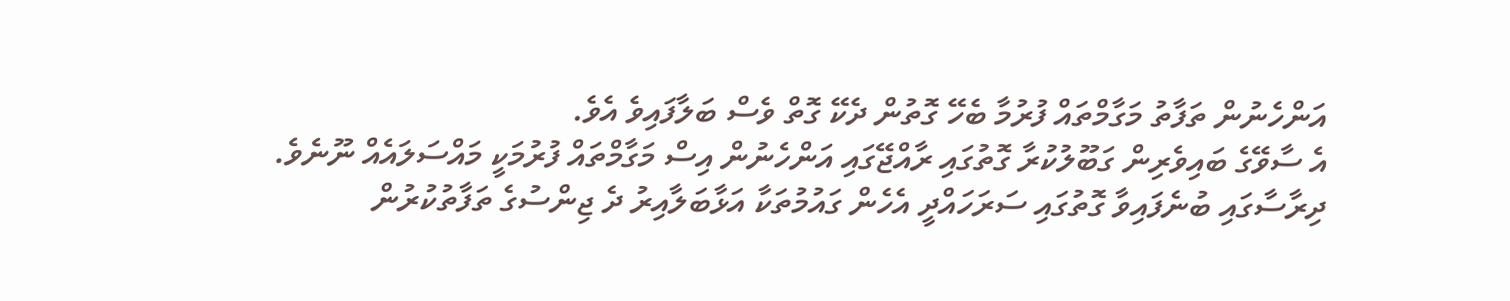އަންހެނުން ތަފާތު މަގާމްތައް ފުރުމާ ބެހޭ ގޮތުން ދެކޭ ގޮތް ވެސް ބަލާފައިވެ އެވެ.
އެ ސާވޭގެ ބައިވެރިން ގަބޫލުކުރާ ގޮތުގައި ރާއްޖޭގައި އަންހެނުން އިސް މަގާމްތައް ފުރުމަކީ މައްސަލައެއް ނޫނެވެ.
ދިރާސާގައި ބުނެފައިވާ ގޮތުގައި ސަރަހައްދީ އެހެން ގައުމުތަކާ އަޅާބަލާއިރު ދެ ޖިންސުގެ ތަފާތުކުރުން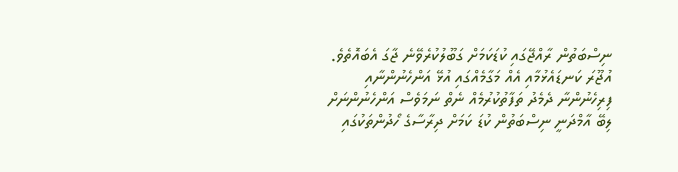ނިސްބަތުން ރާއްޖޭގައި ކުޑަކަމަށް ގަބޫލުކުރެވޭނެ ޖާގަ އެބައޮތެވެ. އުޖޫރަ ކަނޑައެޅުމާއި އެއް މަގާމެއްގައި އުޅޭ އަންހެނުންނާއި ފިރިހެނުންނާ ދެމެދު ތަފާތުކުރުމެއް ނެތް ނަމަވެސް އަންހެނުންނަށް ލިބޭ އާމްދަނީ ނިސްބަތުން ކުޑަ ކަމަށް ދިރާސާގެ ހޯދުންތަކުގައި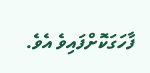ފާހަގަކޮށްފައިވެ އެވެ.